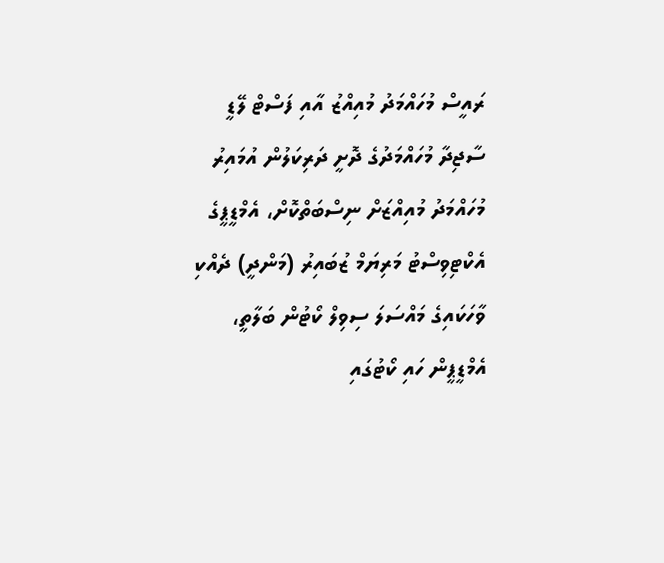ރައީސް މުހައްމަދު މުއިއްޒު އާއި ފަސްޓް ލޭޑީ ސާޖިދާ މުހައްމަދުގެ ދޮށީ ދަރިކަލުން އުމައިރު މުހައްމަދު މުއިއްޒަށް ނިސްބަތްކޮށް، އެމްޑީޕީގެ އެކްޓިވިސްޓު މަރިޔަމް ޒުބައިރު (މަންދީ) ދެއްކި ވާހަކައިގެ މައްސަލަ ސިވިލް ކޯޓުން ބަލާތީ، އެމްޑީޕީން ހައި ކޯޓުގައި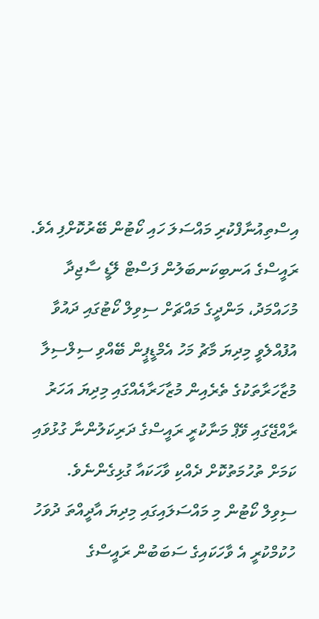އިސްތިއުނާފްކުރި މައްސަލަ ހައި ކޯޓުން ބޭރުކޮށްފި އެވެ.
ރައީސްގެ އަނބިކަނބަލުން ފަސްޓް ލޭޑީ ސާޖިދާ މުހައްމަދު، މަންދީގެ މައްޗަށް ސިވިލް ކޯޓުގައި ދައުވާ އުފުއްލެވީ މިދިޔަ މާޗު މަހު އެމްޑީޕީން ބޭއްވި ސިލްސިލާ މުޒާހަރާތަކުގެ ތެރެއިން މުޒާހަރާއެއްގައި މިދިޔަ އަހަރު ރާއްޖޭގައި ވޭޕް މަނާކުރީ ރައީސްގެ ދަރިކަލުންނާ ގުޅުވައި ކަމަށް ތުހުމަތުކޮށް ދެއްކި ވާހަކައާ ގުޅިގެންނެވެ.
ސިވިލް ކޯޓުން މި މައްސަލައިގައި މިދިޔަ އާދީއްތަ ދުވަހު ހުކުމްކުރީ އެ ވާހަކައިގެ ސަބަބުން ރައީސްގެ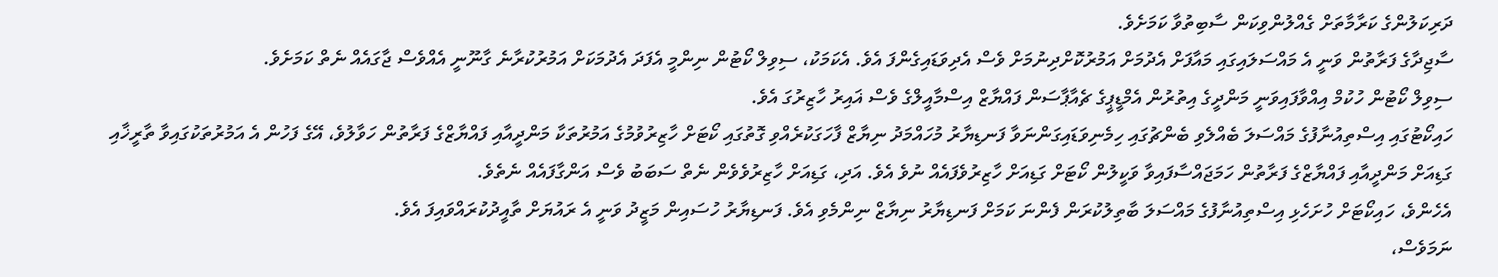ދަރިކަލުންގެ ކަރާމާތަށް ގެއްލުންވިކަން ސާބިތުވާ ކަމަށެވެ.
ސާޖިދާގެ ފަރާތުން ވަނީ އެ މައްސަލައިގައި މައާފަށް އެދުމަށް އަމުރުކޮށްދިނުމަށް ވެސް އެދިވަޑައިގެންފަ އެވެ. އެކަމަކު، ސިވިލް ކޯޓުން ނިންމީ އެފަދަ އެދުމަކަށް އަމުރުކުރާނެ ގާނޫނީ އެއްވެސް ޖާގައެއް ނެތް ކަމަށެވެ.
ސިވިލް ކޯޓުން ހުކުމް އިއްވާފައިވަނީ މަންދީގެ އިތުރުން އެމްޑީޕީގެ ޗެއާޕާސަން ފައްޔާޒް އިސްމާއީލްގެ ވެސް ޣައިރު ހާޒިރުގަ އެވެ.
ހައިކޯޓުގައި އިސްތިއުނާފުގެ މައްސަލަ ބެއްލެވި ބެންޗުގައި ހިމެނިވަޑައިގަންނަވާ ފަނޑިޔާރު މުހައްމަދު ނިޔާޒް ފާހަގަކުރެއްވި ގޮތުގައި ކޯޓަށް ހާޒިރުވުމުގެ އަމުރުތަކާ މަންދީއާއި ފައްޔާޒްގެ ފަރާތުން ހަވާލުވެ، އޭގެ ފަހުން އެ އަމުރުތަކުގައިވާ ތާރީޚާއި ގަޑިއަށް މަންދީއާއި ފައްޔާޒްގެ ފަރާތުން ހަމަޖައްސާފައިވާ ވަކީލުން ކޯޓަށް ގަޑިއަށް ހާޒިރުވެފައެއް ނުވެ އެވެ. އަދި، ގަޑިއަށް ހާޒިރުވެވެން ނެތް ސަބަބު ވެސް އަންގާފައެއް ނެތެވެ.
އެހެންވެ، ހައިކޯޓަށް ހުށަހެޅި އިސްތިއުނާފުގެ މައްސަލަ ބާތިލުކުރަން ފެންނަ ކަމަށް ފަނޑިޔާރު ނިޔާޒް ނިންމެވި އެވެ. ފަނޑިޔާރު ހުސައިން މަޒީދު ވަނީ އެ ރައުޔަށް ތާއީދުކުރައްވައިފަ އެވެ.
ނަމަވެސް،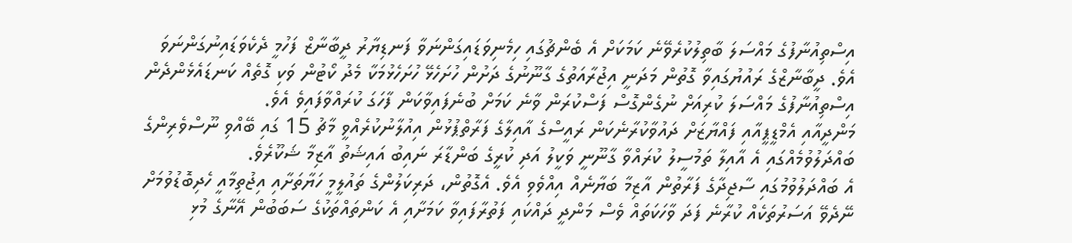އިސްތިއުނާފުގެ މައްސަލަ ބާތިލުކުރެވޭނެ ކަމަކަށް އެ ބެންޗުގައި ހިމެނިވަޑައިގަންނަވާ ފަނޑިޔާރު ދީބާނާޒް ފަހުމީ ދެކެވަޑައިނުގަންނަވަ އެވެ. ދީބާނާޒްގެ ރައުޔުގައިވާ ގޮތުން މަދަނީ އިޖުރާއަތުގެ ގާނޫނުގެ ދަށުން ހުށަހެޅޭ ހުށަހެޅުމަކާ މެދު ކޯޓުން ވަކި ގޮތެއް ކަނޑައެޅެންދެން އިސްތިއުނާފުގެ މައްސަލަ ކުރިއަށް ނުގެންގޮސް ފަސްކުރަން ވާނެ ކަމަށް ބުނެފައިވާކަން ފާހަގަ ކުރައްވާފައިވެ އެވެ.
މަންދީއާއި އެމްޑީޕީއާއި ފައްޔާޒަށް ދައުވާކުރާނެކަން ރައީސްގެ އާއިލާގެ ފަރާތްޕުޅުން އިއުލާނުކުރެއްވީ މާޗު 15 ގައި ބޭއްވި ނޫސްވެރިންގެ ބައްދަލުވުމެއްގައި އެ އާއިލާ ތަމުސީލު ކުރައްވާ ގާނޫނީ ވަކީލު އަދި ކުރީގެ ބަންޑާރަ ނައިބު އައިޝަތު އާޒިމާ ޝަކޫރެވެ.
އެ ބައްދަލުވުމުގައި ސާޖިދާގެ ފަރާތުން އާޒިމާ ބަޔާނެއް އިއްވެވި އެވެ. އެގޮތުން، ދަރިކަލުންގެ ތައުލީމީ ހަޔާތަށާއި އިޖުތިމާއީ ހެދިބޮޑުވުމަށް ނޭދެވޭ އަސަރުތަކެއް ކުރާނެ ފަދަ ވާހަކަތައް ވެސް މަންދީ ދައްކައި ފަތުރާފައިވާ ކަމަށާއި އެ ކަންތައްތަކުގެ ސަބަބުން އޭނާގެ މުޅި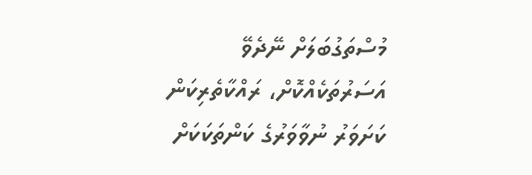މުސްތަގުބަލަށް ނޭދެވޭ އަސަރުތަކެއްކޮށް، ރައްކާތެރިކަން ކަށަވަރު ނުވާވަރުގެ ކަންތަކަކަށް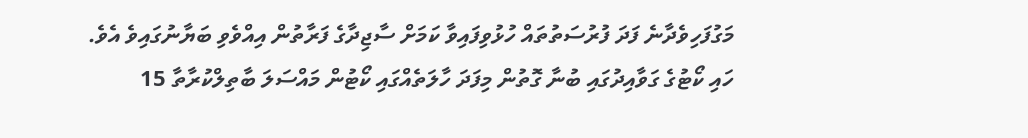މަގުފަހިވެދާނެ ފަދަ ފުރުސަތުތައް ހުޅުވިފައިވާ ކަމަށް ސާޖިދާގެ ފަރާތުން އިއްވެވި ބަޔާނުގައިވެ އެވެ.
ހައި ކޯޓުގެ ގަވާއިދުގައި ބުނާ ގޮތުން މިފަދަ ހާލަތެއްގައި ކޯޓުން މައްސަލަ ބާތިލްކުރާތާ 15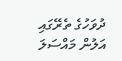ދުވަހުގެ ތެރޭގައި އަލުން މައްސަލަ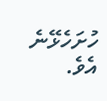ހުށަހެޅޭނެ އެވެ.